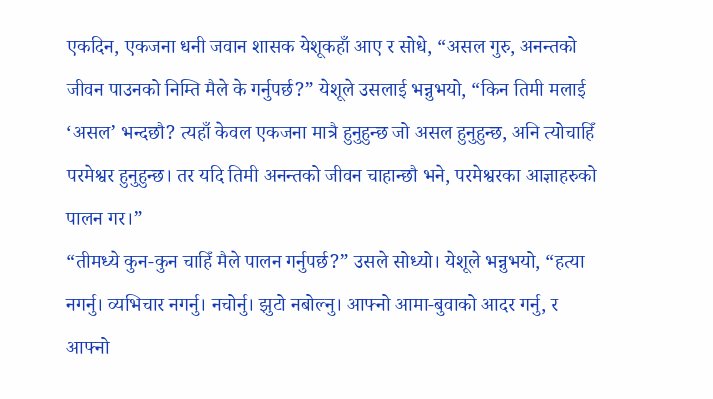एकदिन, एकजना धनी जवान शासक येशूकहाँ आए र सोधे, “असल गुरु, अनन्तको जीवन पाउनको निम्ति मैले के गर्नुपर्छ?” येशूले उसलाई भन्नुभयो, “किन तिमी मलाई ‘असल’ भन्दछौ? त्यहाँ केवल एकजना मात्रै हुनुहुन्छ जो असल हुनुहुन्छ, अनि त्योचाहिँ परमेश्वर हुनुहुन्छ। तर यदि तिमी अनन्तको जीवन चाहान्छौ भने, परमेश्वरका आज्ञाहरुको पालन गर।”
“तीमध्ये कुन-कुन चाहिँ मैले पालन गर्नुपर्छ?” उसले सोध्यो। येशूले भन्नुभयो, “हत्या नगर्नु। व्यभिचार नगर्नु। नचोर्नु। झुटो नबोल्नु। आफ्नो आमा-बुवाको आदर गर्नु, र आफ्नो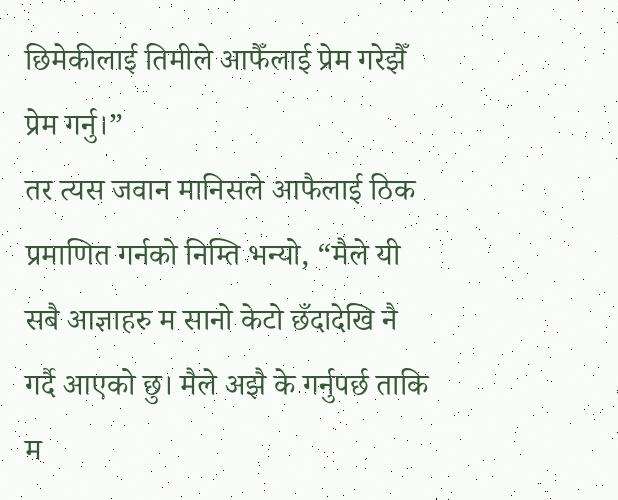छिमेकीलाई तिमीले आफैँलाई प्रेम गरेझैँ प्रेम गर्नु।”
तर त्यस जवान मानिसले आफैलाई ठिक प्रमाणित गर्नको निम्ति भन्यो, “मैले यी सबै आज्ञाहरु म सानो केटो छँदादेखि नै गर्दै आएको छु। मैले अझै के गर्नुपर्छ ताकि म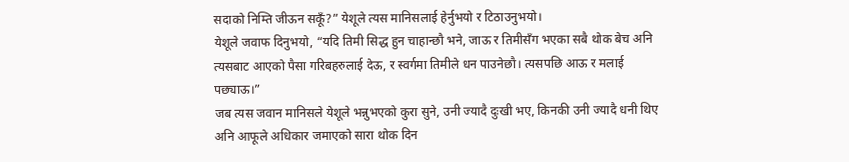सदाको निम्ति जीऊन सकूँ?” येशूले त्यस मानिसलाई हेर्नुभयो र टिठाउनुभयो।
येशूले जवाफ दिनुभयो, “यदि तिमी सिद्ध हुन चाहान्छौ भने, जाऊ र तिमीसँग भएका सबै थोक बेच अनि त्यसबाट आएको पैसा गरिबहरुलाई देऊ, र स्वर्गमा तिमीले धन पाउनेछौ। त्यसपछि आऊ र मलाई पछ्याऊ।”
जब त्यस जवान मानिसले येशूले भन्नुभएको कुरा सुने, उनी ज्यादै दुःखी भए, किनकी उनी ज्यादै धनी थिए अनि आफूले अधिकार जमाएको सारा थोक दिन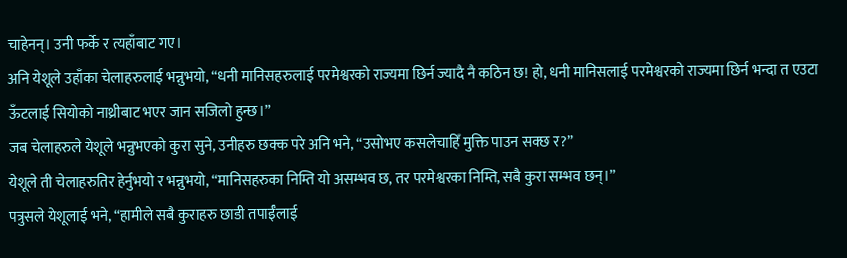चाहेनन्। उनी फर्के र त्यहाँबाट गए।
अनि येशूले उहाँका चेलाहरुलाई भन्नुभयो, “धनी मानिसहरुलाई परमेश्वरको राज्यमा छिर्न ज्यादै नै कठिन छ! हो, धनी मानिसलाई परमेश्वरको राज्यमा छिर्न भन्दा त एउटा ऊँटलाई सियोको नाथ्रीबाट भएर जान सजिलो हुन्छ।”
जब चेलाहरुले येशूले भन्नुभएको कुरा सुने, उनीहरु छक्क परे अनि भने, “उसोभए कसलेचाहिँ मुक्ति पाउन सक्छ र?”
येशूले ती चेलाहरुतिर हेर्नुभयो र भन्नुभयो, “मानिसहरुका निम्ति यो असम्भव छ, तर परमेश्वरका निम्ति, सबै कुरा सम्भव छन्।”
पत्रुसले येशूलाई भने, “हामीले सबै कुराहरु छाडी तपाईँलाई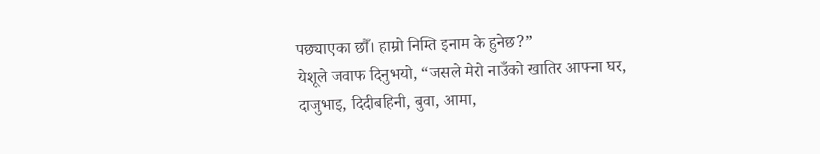पछ्याएका छौँ। हाम्रो निम्ति इनाम के हुनेछ?”
येशूले जवाफ दिनुभयो, “जसले मेरो नाउँको खातिर आफ्ना घर, दाजुभाइ, दिदीबहिनी, बुवा, आमा,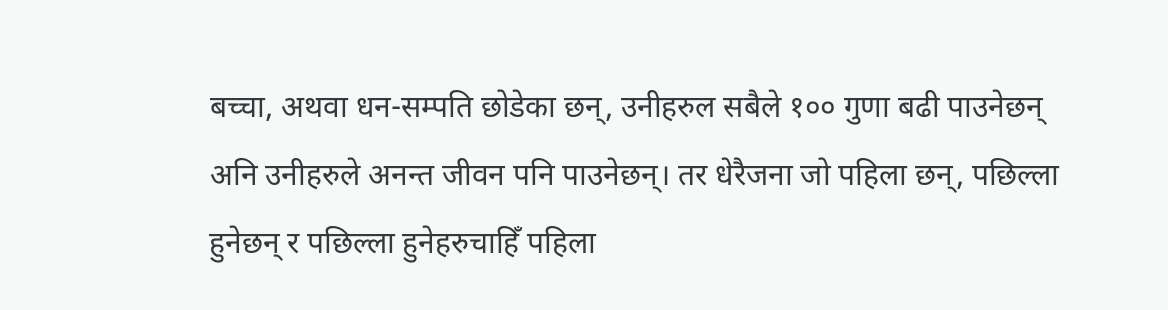बच्चा, अथवा धन-सम्पति छोडेका छन्, उनीहरुल सबैले १०० गुणा बढी पाउनेछन् अनि उनीहरुले अनन्त जीवन पनि पाउनेछन्। तर धेरैजना जो पहिला छन्, पछिल्ला हुनेछन् र पछिल्ला हुनेहरुचाहिँ पहिला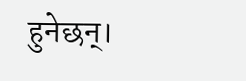हुनेछन्।